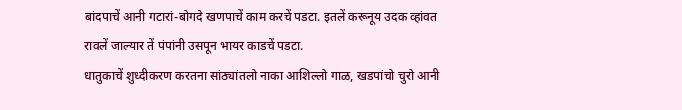बांदपाचें आनी गटारां-बोगदे खणपाचें काम करचें पडटा. इतलें करूनूय उदक व्हांवत रावलें जाल्यार तें पंपांनी उसपून भायर काडचें पडटा.
धातुकाचें शुध्दीकरण करतना सांठ्यांतलो नाका आशिल्लो गाळ, खडपांचो चुरो आनी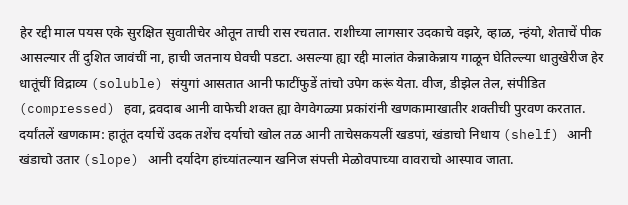हेर रद्दी माल पयस एके सुरक्षित सुवातीचेर ओतून ताची रास रचतात. राशीच्या लागसार उदकाचे वझरे, व्हाळ, न्हंयो, शेताचें पीक आसल्यार तीं दुशित जावंचीं ना, हाची जतनाय घेवची पडटा. असल्या ह्या रद्दी मालांत केन्नाकेन्नाय गाळून घेतिल्ल्या धातुखेरीज हेर धातूंचीं विद्राव्य (soluble) संयुगां आसतात आनी फाटींफुडें तांचो उपेग करूं येता. वीज, डीझेल तेल, संपीडित (compressed) हवा, द्रवदाब आनी वाफेची शक्त ह्या वेगवेगळ्या प्रकांरांनी खणकामाखातीर शक्तीची पुरवण करतात.
दर्यांतलें खणकाम: हातूंत दर्याचें उदक तशेंच दर्याचो खोल तळ आनी ताचेसकयलीं खडपां, खंडाचो निधाय (shelf) आनी खंडाचो उतार (slope) आनी दर्यादेग हांच्यांतल्यान खनिज संपत्ती मेळोवपाच्या वावराचो आस्पाव जाता.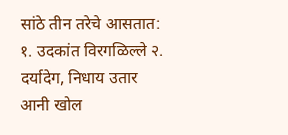सांठे तीन तरेचे आसतात: १. उदकांत विरगळिल्ले २. दर्यादेग, निधाय उतार आनी खोल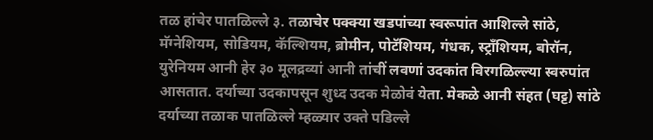तळ हांचेर पातळिल्ले ३. तळाचेर पक्क्या खडपांच्या स्वरूपांत आशिल्ले सांठे, मॅग्नेशियम, सोडियम, कॅल्शियम, ब्रोमीन, पोटॅशियम, गंधक, स्ट्रॉंशियम, बोरॉन, युरेनियम आनी हेर ३० मूलद्रव्यां आनी तांचीं लवणां उदकांत विरगळिल्ल्या स्वरुपांत आसतात. दर्याच्या उदकापसून शुध्द उदक मेळोवं येता. मेकळे आनी संहत (घट्ट) सांठे दर्याच्या तळाक पातळिल्ले म्हळ्यार उक्ते पडिल्ले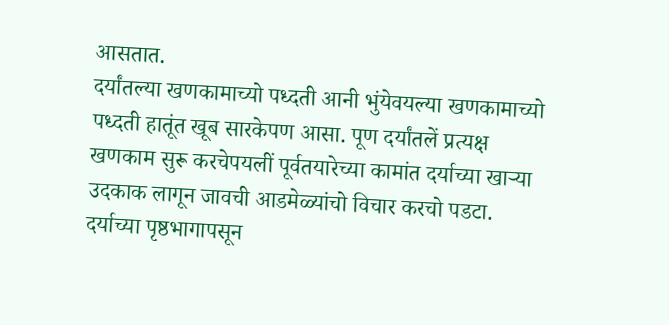आसतात.
दर्यांतल्या खणकामाच्यो पध्दती आनी भुंयेवयल्या खणकामाच्यो पध्दती हातूंत खूब सारकेपण आसा. पूण दर्यांतलें प्रत्यक्ष खणकाम सुरू करचेपयलीं पूर्वतयारेच्या कामांत दर्याच्या खाऱ्या उदकाक लागून जावची आडमेळ्यांचो विचार करचो पडटा. दर्याच्या पृष्ठभागापसून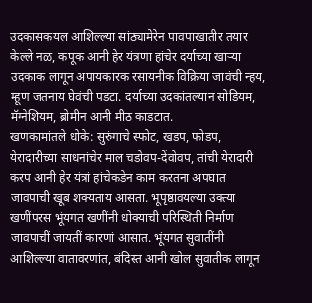उदकासकयल आशिल्ल्या सांठ्यामेरेन पावपाखातीर तयार केल्ले नळ, कपूक आनी हेर यंत्रणा हांचेर दर्याच्या खाऱ्या उदकाक लागून अपायकारक रसायनीक विक्रिया जावंची न्हय, म्हूण जतनाय घेवंची पडटा. दर्याच्या उदकांतल्यान सोडियम, मॅग्नेशियम, ब्रोमीन आनी मीठ काडटात.
खणकामांतले धोके: सुरुंगाचे स्फोट, खडप, फोडप, येरादारीच्या साधनांचेर माल चडोवप-देंवोवप, तांची येरादारी करप आनी हेर यंत्रां हांचेकडेन काम करतना अपघात जावपाची खूब शक्यताय आसता. भूपृष्ठावयल्या उक्त्या खणींपरस भूंयगत खणींनी धोक्याची परिस्थिती निर्माण जावपाचीं जायतीं कारणां आसात. भूंयगत सुवातींनी आशिल्ल्या वातावरणांत, बंदिस्त आनी खोल सुवातीक लागून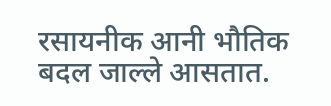रसायनीक आनी भौतिक बदल जाल्ले आसतात.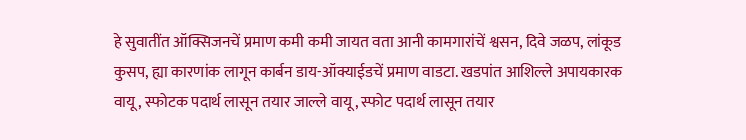हे सुवातींत ऑक्सिजनचें प्रमाण कमी कमी जायत वता आनी कामगारांचें श्वसन, दिवे जळप, लांकूड कुसप, ह्या कारणांक लागून कार्बन डाय-ऑक्याईडचें प्रमाण वाडटा. खडपांत आशिल्ले अपायकारक वायू, स्फोटक पदार्थ लासून तयार जाल्ले वायू, स्फोट पदार्थ लासून तयार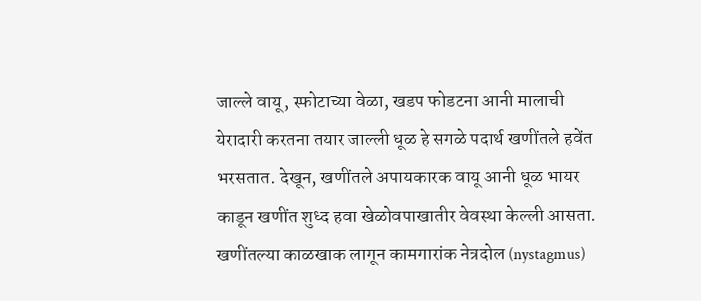जाल्ले वायू, स्फोटाच्या वेळा, खडप फोडटना आनी मालाची येरादारी करतना तयार जाल्ली धूळ हे सगळे पदार्थ खणींतले हवेंत भरसतात. देखून, खणींतले अपायकारक वायू आनी धूळ भायर काडून खणींत शुध्द हवा खेळोवपाखातीर वेवस्था केल्ली आसता. खणींतल्या काळखाक लागून कामगारांक नेत्रदोल (nystagmus)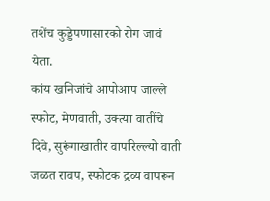तशेंच कुड्डेपणासारको रोग जावं येता.
कांय खनिजांचे आपोआप जाल्ले स्फोट, मेणवाती, उक्त्या वातींचे दिवे, सुरूंगाखातीर वापरिल्ल्यो वाती जळत रावप, स्फोटक द्रव्य वापरून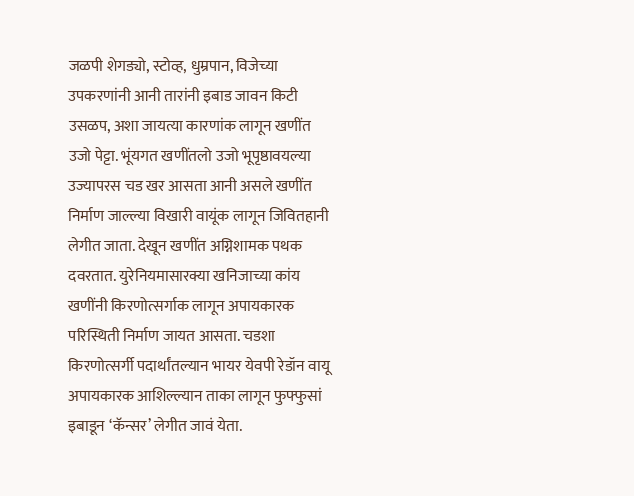जळपी शेगड्यो, स्टोव्ह, धुम्रपान, विजेच्या उपकरणांनी आनी तारांनी इबाड जावन किटी उसळप, अशा जायत्या कारणांक लागून खणींत उजो पेट्टा. भूंयगत खणींतलो उजो भूपृष्ठावयल्या उज्यापरस चड खर आसता आनी असले खणींत निर्माण जाल्ल्या विखारी वायूंक लागून जिवितहानी लेगीत जाता. देखून खणींत अग्निशामक पथक दवरतात. युरेनियमासारक्या खनिजाच्या कांय खणींनी किरणोत्सर्गाक लागून अपायकारक परिस्थिती निर्माण जायत आसता. चडशा किरणोत्सर्गी पदार्थांतल्यान भायर येवपी रेडॉन वायू अपायकारक आशिल्ल्यान ताका लागून फुफ्फुसां इबाडून ‘कॅन्सर’ लेगीत जावं येता.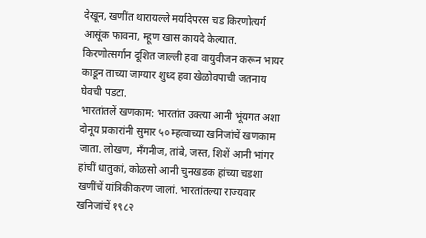देखून, खणींत थारायल्ले मर्यादेपरस चड किरणोत्यर्ग आसूंक फावना, म्हूण खास कायदे केल्यात. किरणोत्सर्गान दूशित जाल्ली हवा वायुवीजन करून भायर काडून ताच्या जाग्यार शुध्द हवा खेळोवपाची जतनाय घेवची पडटा.
भारतांतलें खणकाम: भारतांत उक्त्या आनी भूंयगत अशा दोनूय प्रकारांनी सुमार ५० म्हत्वाच्या खनिजांचें खणकाम जाता. लोखण, मॅंगनीज, तांबे, जस्त, शिशें आनी भांगर हांचीं धातुकां, कोळसो आनी चुनखडक हांच्या चडशा खणींचें यांत्रिकीकरण जालां. भारतांतल्या राज्यवार खनिजांचें १९८२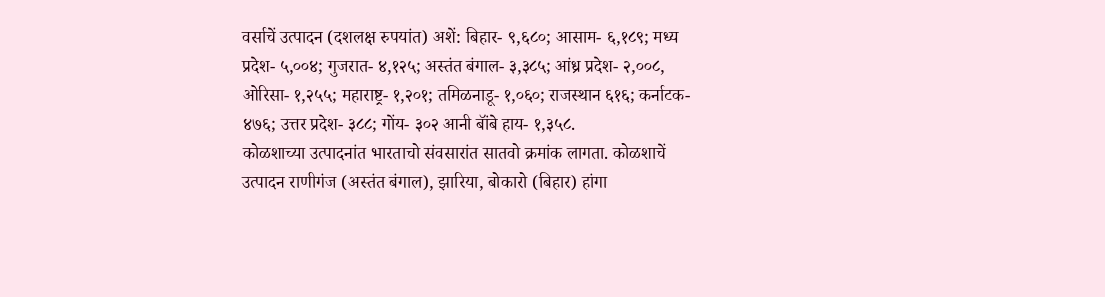वर्साचें उत्पादन (दशलक्ष रुपयांत) अशें: बिहार- ९,६८०; आसाम- ६,१८९; मध्य प्रदेश- ५,००४; गुजरात- ४,१२५; अस्तंत बंगाल- ३,३८५; आंध्र प्रदेश- २,००८, ओरिसा- १,२५५; महाराष्ट्र- १,२०१; तमिळनाडू- १,०६०; राजस्थान ६१६; कर्नाटक- ४७६; उत्तर प्रदेश- ३८८; गोंय- ३०२ आनी बॉंबे हाय- १,३५८.
कोळशाच्या उत्पादनांत भारताचो संवसारांत सातवो क्रमांक लागता. कोळशाचें उत्पादन राणीगंज (अस्तंत बंगाल), झारिया, बोकारो (बिहार) हांगा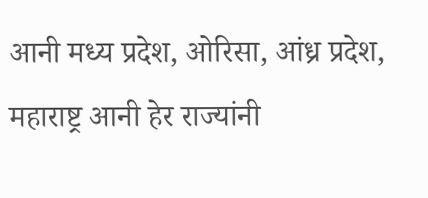आनी मध्य प्रदेश, ओरिसा, आंध्र प्रदेश, महाराष्ट्र आनी हेर राज्यांनी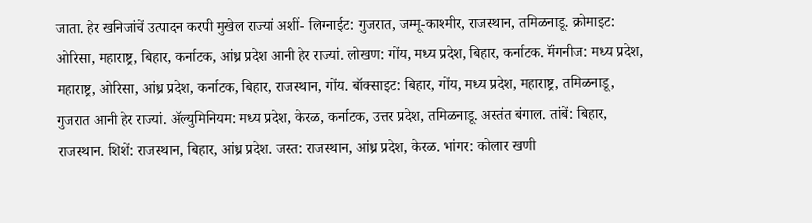जाता. हेर खनिजांचें उत्पादन करपी मुखेल राज्यां अशीं- लिग्नाईट: गुजरात, जम्मू-काश्मीर, राजस्थान, तमिळनाडू. क्रोमाइट: ओरिसा, महाराष्ट्र, बिहार, कर्नाटक, आंध्र प्रदेश आनी हेर राज्यां. लोखण: गोंय, मध्य प्रदेश, बिहार, कर्नाटक. मॅंगनीज: मध्य प्रदेश, महाराष्ट्र, ओरिसा, आंध्र प्रदेश, कर्नाटक, बिहार, राजस्थान, गोंय. बॉक्साइट: बिहार, गोंय, मध्य प्रदेश, महाराष्ट्र, तमिळनाडू, गुजरात आनी हेर राज्यां. ॲल्युमिनियम: मध्य प्रदेश, केरळ, कर्नाटक, उत्तर प्रदेश, तमिळनाडू. अस्तंत बंगाल. तांबें: बिहार, राजस्थान. शिशें: राजस्थान, बिहार, आंध्र प्रदेश. जस्त: राजस्थान, आंध्र प्रदेश, केरळ. भांगर: कोलार खणी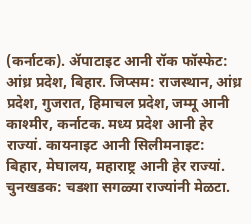(कर्नाटक). ॲपाटाइट आनी रॉक फॉस्फेट: आंध्र प्रदेश, बिहार. जिप्सम: राजस्थान, आंध्र प्रदेश, गुजरात, हिमाचल प्रदेश, जम्मू आनी काश्मीर, कर्नाटक. मध्य प्रदेश आनी हेर राज्यां. कायनाइट आनी सिलीमनाइट: बिहार, मेघालय, महाराष्ट्र आनी हेर राज्यां. चुनखडक: चडशा सगळ्या राज्यांनी मेळटा.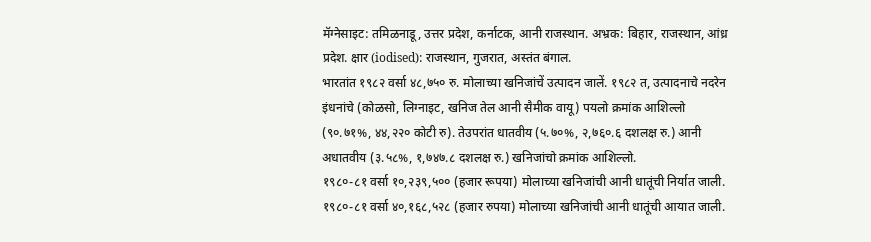मॅग्नेसाइट: तमिळनाडू, उत्तर प्रदेश, कर्नाटक, आनी राजस्थान. अभ्रक: बिहार, राजस्थान, आंध्र प्रदेश. क्षार (iodised): राजस्थान, गुजरात, अस्तंत बंगाल.
भारतांत १९८२ वर्सा ४८,७५० रु. मोलाच्या खनिजांचें उत्पादन जालें. १९८२ त, उत्पादनाचे नदरेन इंधनांचे (कोळसो, लिग्नाइट, खनिज तेल आनी सैमीक वायू) पयलो क्रमांक आशिल्लो (९०.७१%, ४४,२२० कोटी रु). तेउपरांत धातवीय (५.७०%, २,७६०.६ दशलक्ष रु.) आनी अधातवीय (३.५८%, १,७४७.८ दशलक्ष रु.) खनिजांचो क्रमांक आशिल्लो.
१९८०-८१ वर्सा १०,२३९,५०० (हजार रूपया) मोलाच्या खनिजांची आनी धातूंची निर्यात जाली. १९८०-८१ वर्सा ४०,१६८,५२८ (हजार रुपया) मोलाच्या खनिजांची आनी धातूंची आयात जाली.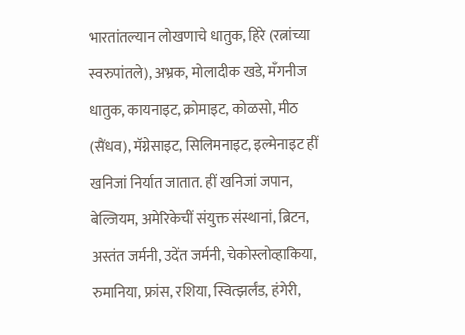भारतांतल्यान लोखणाचे धातुक, हिरे (रत्नांच्या स्वरुपांतले), अभ्रक, मोलादीक खडे, मॅंगनीज धातुक, कायनाइट, क्रोमाइट, कोळसो, मीठ (सैंधव), मॅग्नेसाइट, सिलिमनाइट, इल्मेनाइट हीं खनिजां निर्यात जातात. हीं खनिजां जपान, बेल्जियम, अमेरिकेचीं संयुक्त संस्थानां, ब्रिटन, अस्तंत जर्मनी, उदेंत जर्मनी, चेकोस्लोव्हाकिया, रुमानिया, फ्रांस, रशिया, स्वित्झर्लंड, हंगेरी,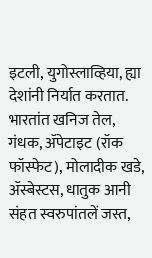इटली, युगोस्लाव्हिया, ह्या देशांनी निर्यात करतात. भारतांत खनिज तेल, गंधक, ॲपेटाइट (रॉक फॉस्फेट), मोलादीक खडे, ॲस्बेस्टस, धातुक आनी संहत स्वरुपांतलें जस्त,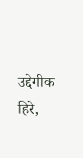उद्देगीक हिरे,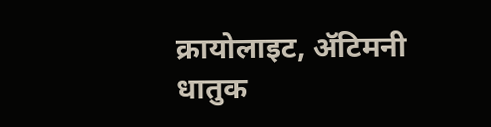क्रायोलाइट, ॲटिमनी धातुक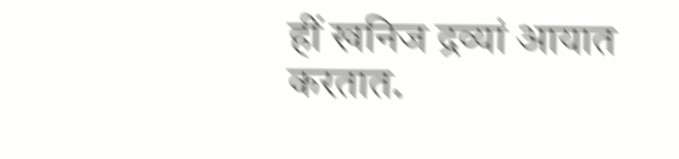हीं खनिज द्रव्यां आयात करतात.